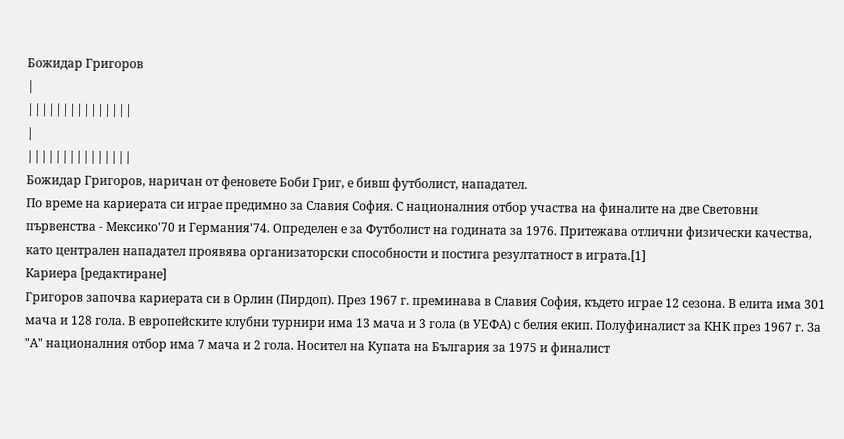Божидар Григоров
|
|||||||||||||||
|
|||||||||||||||
Божидар Григоров, наричан от феновете Боби Григ, е бивш футболист, нападател.
По време на кариерата си играе предимно за Славия София. С националния отбор участва на финалите на две Световни първенства - Мексико'70 и Германия'74. Определен е за Футболист на годината за 1976. Притежава отлични физически качества, като централен нападател проявява организаторски способности и постига резултатност в играта.[1]
Кариера [редактиране]
Григоров започва кариерата си в Орлин (Пирдоп). През 1967 г. преминава в Славия София, където играе 12 сезона. В елита има 301 мача и 128 гола. В европейските клубни турнири има 13 мача и 3 гола (в УЕФА) с белия екип. Полуфиналист за КНК през 1967 г. За "А" националния отбор има 7 мача и 2 гола. Носител на Купата на България за 1975 и финалист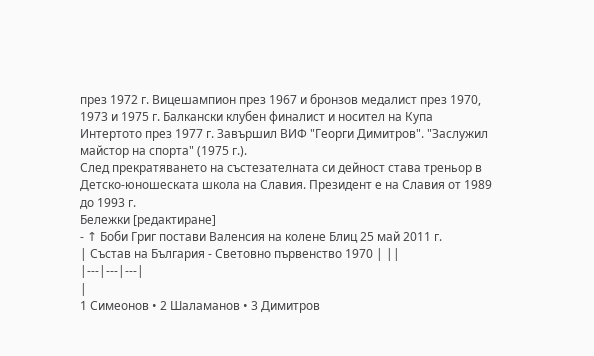през 1972 г. Вицешампион през 1967 и бронзов медалист през 1970, 1973 и 1975 г. Балкански клубен финалист и носител на Купа Интертото през 1977 г. Завършил ВИФ "Георги Димитров". "Заслужил майстор на спорта" (1975 г.).
След прекратяването на състезателната си дейност става треньор в Детско-юношеската школа на Славия. Президент е на Славия от 1989 до 1993 г.
Бележки [редактиране]
- ↑ Боби Григ постави Валенсия на колене Блиц 25 май 2011 г.
| Състав на България - Световно първенство 1970 | ||
|---|---|---|
|
1 Симеонов • 2 Шаламанов • 3 Димитров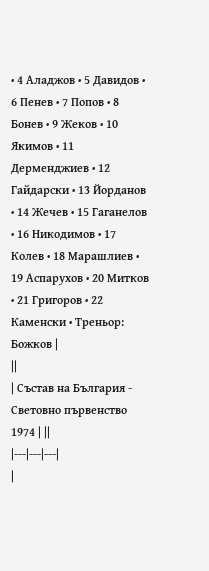• 4 Аладжов • 5 Давидов • 6 Пенев • 7 Попов • 8 Бонев • 9 Жеков • 10 Якимов • 11 Дерменджиев • 12 Гайдарски • 13 Йорданов • 14 Жечев • 15 Гаганелов • 16 Никодимов • 17 Колев • 18 Марашлиев • 19 Аспарухов • 20 Митков • 21 Григоров • 22 Каменски • Треньор: Божков |
||
| Състав на България - Световно първенство 1974 | ||
|---|---|---|
|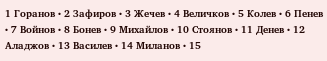1 Горанов • 2 Зафиров • 3 Жечев • 4 Величков • 5 Колев • 6 Пенев • 7 Войнов • 8 Бонев • 9 Михайлов • 10 Стоянов • 11 Денев • 12 Аладжов • 13 Василев • 14 Миланов • 15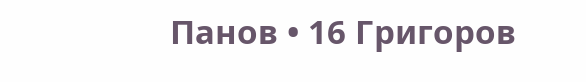Панов • 16 Григоров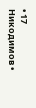• 17 Никодимов •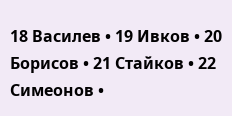18 Василев • 19 Ивков • 20 Борисов • 21 Стайков • 22 Симеонов •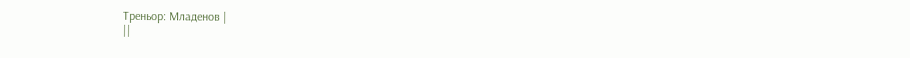Треньор: Младенов |
||